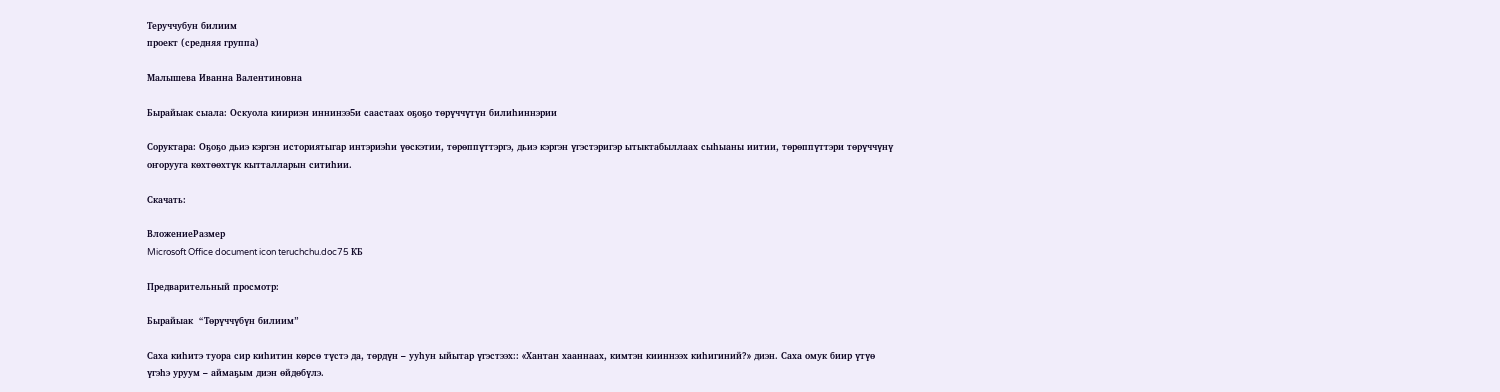Теруччубун билиим
проект (средняя группа)

Малышева Иванна Валентиновна

Бырайыак сыала: Оскуола киириэн иннинээ5и саастаах оҕоҕо төрүччүтүн билиhиннэрии

Соруктара: Оҕоҕо дьиэ кэргэн историятыгар интэриэһи үөскэтии, төрөппүттэргэ, дьиэ кэргэн үгэстэригэр ытыктабыллаах сыһыаны иитии, төрөппүттэри төрүччүнү оҥорууга көхтөөхтүк кытталларын ситиһии.

Скачать:

ВложениеРазмер
Microsoft Office document icon teruchchu.doc75 КБ

Предварительный просмотр:

Бырайыак  “Тѳрүччүбүн билиим”

Саха киһитэ туора сир киһитин көрсө түстэ да, төрдүн – ууһун ыйытар үгэстээх:: «Хантан хааннаах, кимтэн кииннээх киһигиний?» диэн. Саха омук биир үтүө үгэһэ уруум – аймаҕым диэн өйдөбүлэ.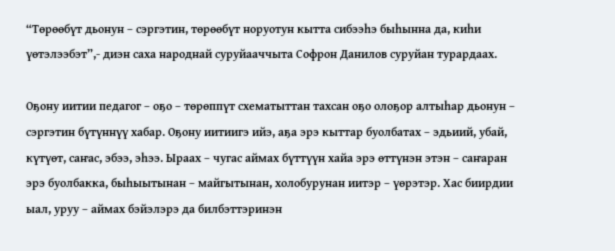“Төрөөбүт дьонун – сэргэтин, төрөөбүт норуотун кытта сибээһэ быһынна да, киһи үөтэлээбэт”,- диэн саха народнай суруйааччыта Софрон Данилов суруйан турардаах.

Оҕону иитии педагог – оҕо – төрөппүт схематыттан тахсан оҕо олоҕор алтыһар дьонун – сэргэтин бүтүннүү хабар. Оҕону иитиигэ ийэ, аҕа эрэ кыттар буолбатах – эдьиий, убай, күтүөт, саҥас, эбээ, эһээ. Ыраах – чугас аймах бүттүүн хайа эрэ өттүнэн этэн – саҥаран эрэ буолбакка, быһыытынан – майгытынан, холобурунан иитэр – үөрэтэр. Хас биирдии ыал, уруу – аймах бэйэлэрэ да билбэттэринэн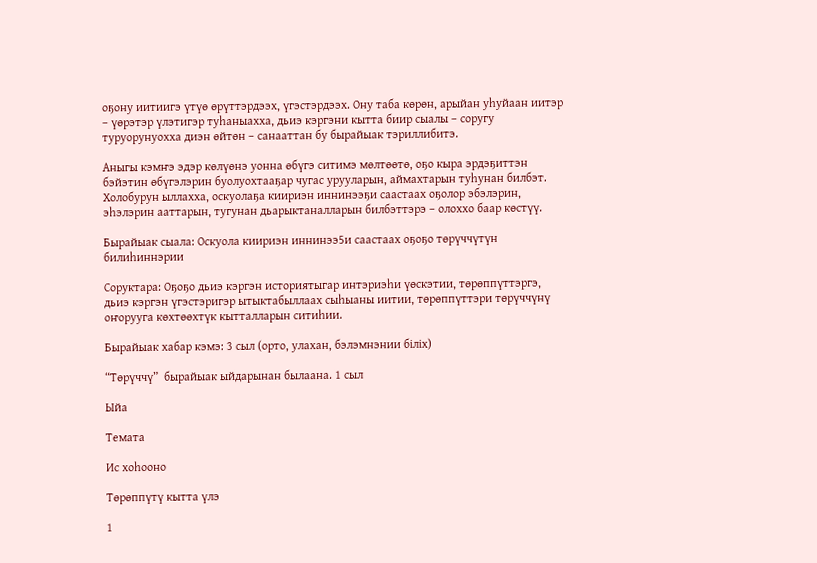оҕону иитиигэ үтүө өрүттэрдээх, үгэстэрдээх. Ону таба көрөн, арыйан уһуйаан иитэр – үөрэтэр үлэтигэр туһаныахха, дьиэ кэргэни кытта биир сыалы – соругу туруорунуохха диэн өйтөн – санааттан бу бырайыак тэриллибитэ.

Аныгы кэмҥэ эдэр көлүөнэ уонна өбүгэ ситимэ мөлтөөтө, оҕо кыра эрдэҕиттэн бэйэтин өбүгэлэрин буолуохтааҕар чугас урууларын, аймахтарын туһунан билбэт. Холобурун ыллахха, оскуолаҕа киириэн иннинээҕи саастаах оҕолор эбэлэрин, эһэлэрин ааттарын, тугунан дьарыктаналларын билбэттэрэ – олоххо баар көстүү.

Бырайыак сыала: Оскуола киириэн иннинээ5и саастаах оҕоҕо төрүччүтүн билиhиннэрии

Соруктара: Оҕоҕо дьиэ кэргэн историятыгар интэриэһи үөскэтии, төрөппүттэргэ, дьиэ кэргэн үгэстэригэр ытыктабыллаах сыһыаны иитии, төрөппүттэри төрүччүнү оҥорууга көхтөөхтүк кытталларын ситиһии.

Бырайыак хабар кэмэ: 3 сыл (орто, улахан, бэлэмнэнии біліх)

“Төрүччү”  бырайыак ыйдарынан былаана. 1 сыл

Ыйа

Темата

Ис хоhооно

Тѳрѳппүтү кытта үлэ

1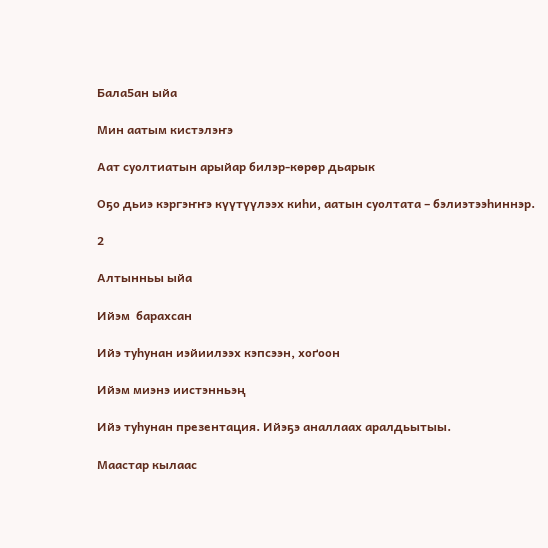Бала5ан ыйа

Мин аатым кистэлэҥэ

Аат суолтиатын арыйар билэр-кѳрѳр дьарык

Оҕо дьиэ кэргэҥҥэ күүтүүлээх киhи, аатын суолтата – бэлиэтээhиннэр.

2

Алтынньы ыйа

Ийэм  барахсан

Ийэ туhунан иэйиилээх кэпсээн, хоґоон

Ийэм миэнэ иистэнньэң

Ийэ туhунан презентация. Ийэҕэ аналлаах аралдьытыы.

Маастар кылаас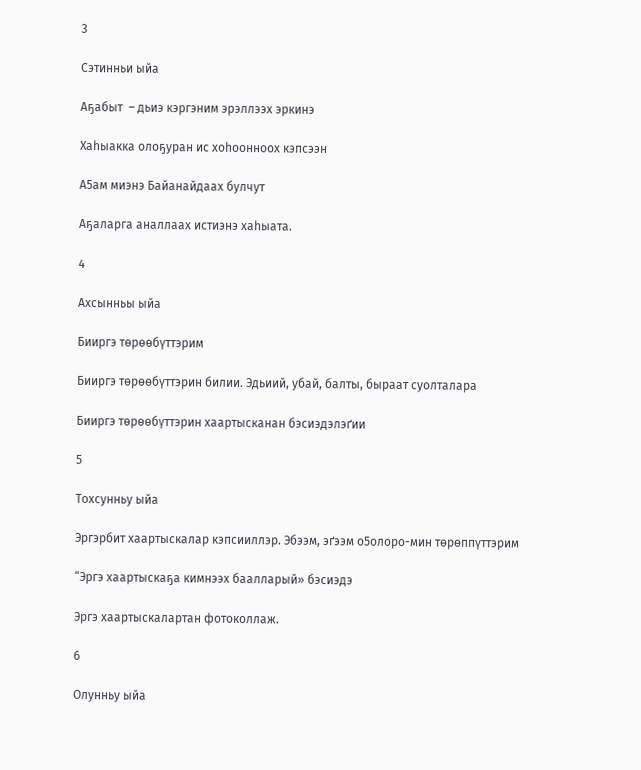3

Сэтинньи ыйа

Аҕабыт  – дьиэ кэргэним эрэллээх эркинэ

Хаhыакка олоҕуран ис хоhоонноох кэпсээн

А5ам миэнэ Байанайдаах булчут

Аҕаларга аналлаах истиэнэ хаhыата.

4

Ахсынньы ыйа

Бииргэ төрөөбүттэрим

Бииргэ төрөөбүттэрин билии. Эдьиий, убай, балты, быраат суолталара

Бииргэ төрөөбүттэрин хаартысканан бэсиэдэлэґии

5

Тохсунньу ыйа

Эргэрбит хаартыскалар кэпсииллэр. Эбээм, эґээм о5олоро-мин төрөппүттэрим

“Эргэ хаартыскаҕа кимнээх баалларый» бэсиэдэ

Эргэ хаартыскалартан фотоколлаж.

6

Олунньу ыйа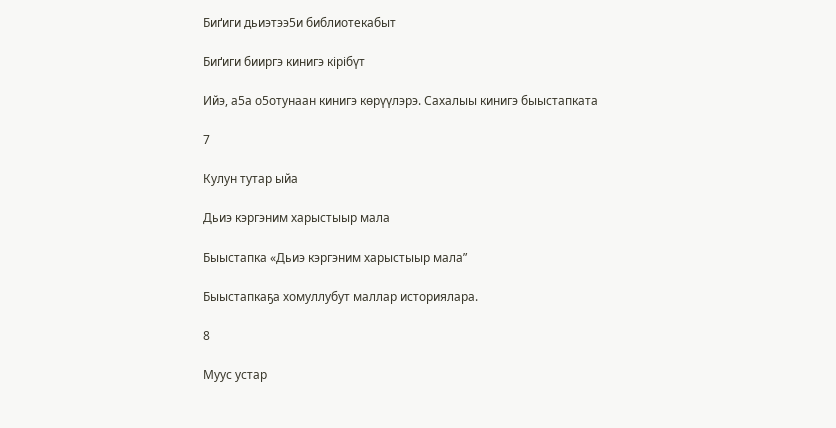Биґиги дьиэтээ5и библиотекабыт

Биґиги бииргэ кинигэ кірібүт

Ийэ, а5а о5отунаан кинигэ көрүүлэрэ. Сахалыы кинигэ быыстапката

7

Кулун тутар ыйа

Дьиэ кэргэним харыстыыр мала

Быыстапка «Дьиэ кэргэним харыстыыр мала”

Быыстапкаҕа хомуллубут маллар историялара.

8

Муус устар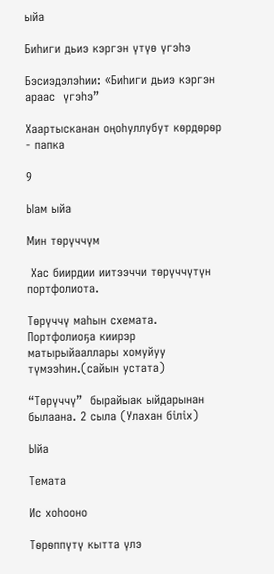ыйа

Биһиги дьиэ кэргэн үтүө үгэһэ

Бэсиэдэлэhии: «Биһиги дьиэ кэргэн араас  үгэһэ”

Хаартысканан оңоhуллубут кѳрдѳрѳр - папка

9

Ыам ыйа

Мин тѳрүччүм

 Хас биирдии иитээччи төрүччүтүн портфолиота.

Төрүччү маhын схемата. Портфолиоҕа киирэр матырыйааллары хомуйуу түмээhин.(сайын устата)

“Төрүччү”  бырайыак ыйдарынан былаана. 2 сыла (Улахан біліх)

Ыйа

Темата

Ис хоhооно

Тѳрѳппүтү кытта үлэ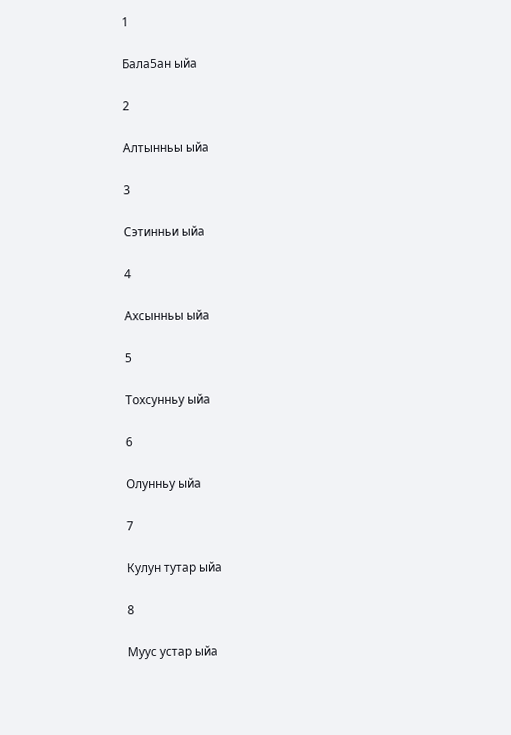1

Бала5ан ыйа

2

Алтынньы ыйа

3

Сэтинньи ыйа

4

Ахсынньы ыйа

5

Тохсунньу ыйа

6

Олунньу ыйа

7

Кулун тутар ыйа

8

Муус устар ыйа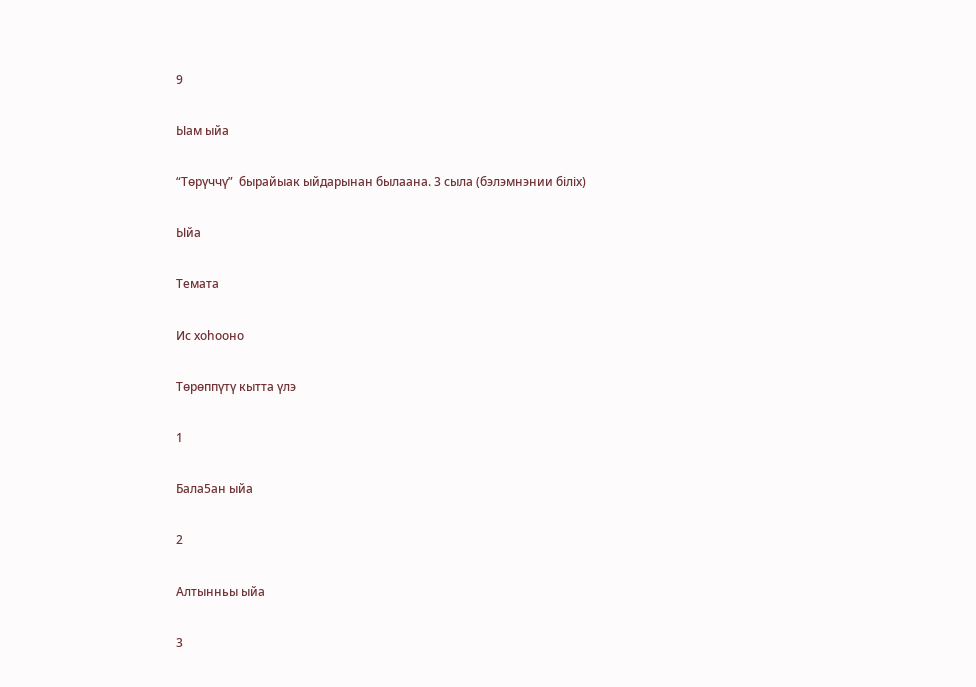9

Ыам ыйа

“Төрүччү”  бырайыак ыйдарынан былаана. 3 сыла (бэлэмнэнии біліх)

Ыйа

Темата

Ис хоhооно

Тѳрѳппүтү кытта үлэ

1

Бала5ан ыйа

2

Алтынньы ыйа

3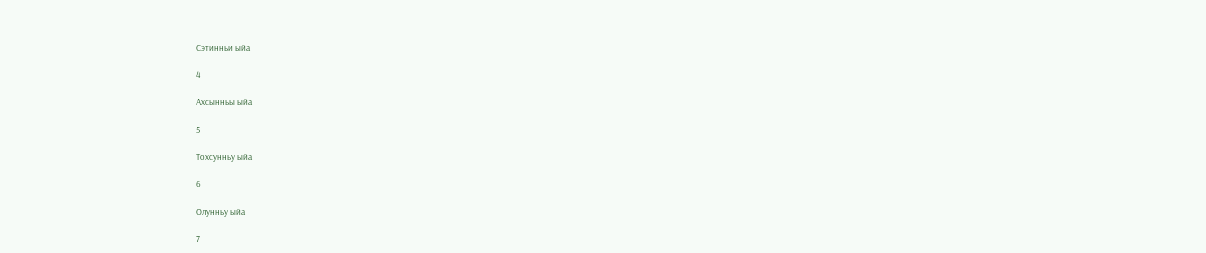Сэтинньи ыйа

4

Ахсынньы ыйа

5

Тохсунньу ыйа

6

Олунньу ыйа

7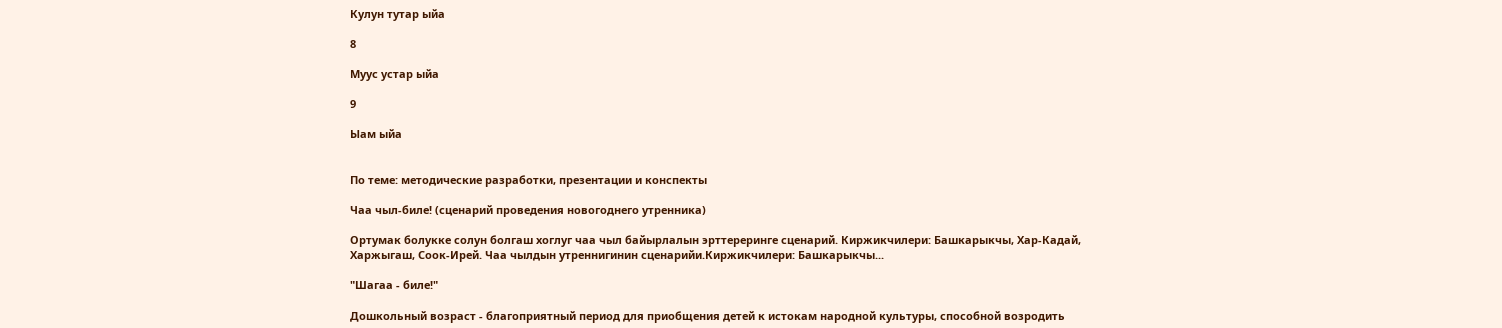Кулун тутар ыйа

8

Муус устар ыйа

9

Ыам ыйа


По теме: методические разработки, презентации и конспекты

Чаа чыл-биле! (сценарий проведения новогоднего утренника)

Ортумак болукке солун болгаш хоглуг чаа чыл байырлалын эрттереринге сценарий. Киржикчилери: Башкарыкчы, Хар-Кадай, Харжыгаш, Соок-Ирей. Чаа чылдын утреннигинин сценарийи.Киржикчилери: Башкарыкчы...

"Шагаа - биле!"

Дошкольный возраст - благоприятный период для приобщения детей к истокам народной культуры, способной возродить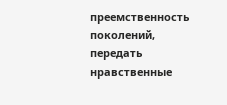преемственность поколений, передать нравственные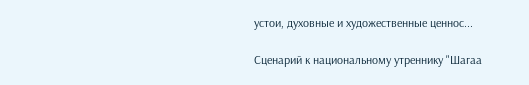устои, духовные и художественные ценнос...

Сценарий к национальному утреннику "Шагаа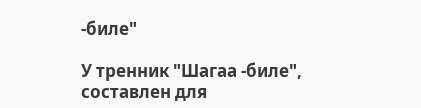-биле"

У тренник "Шагаа -биле", составлен для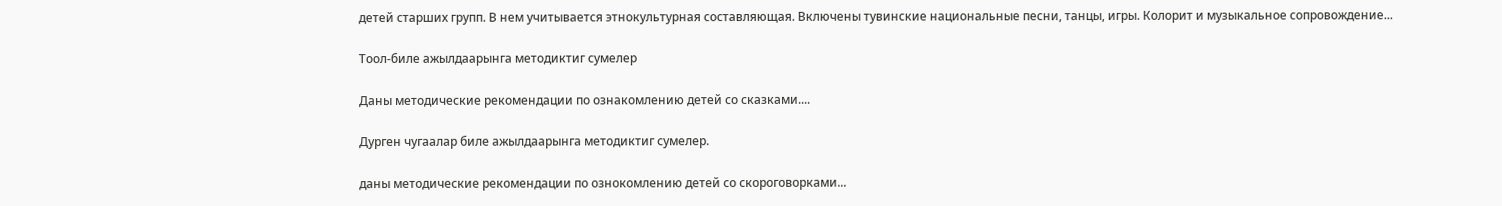детей старших групп. В нем учитывается этнокультурная составляющая. Включены тувинские национальные песни, танцы, игры. Колорит и музыкальное сопровождение...

Тоол-биле ажылдаарынга методиктиг сумелер

Даны методические рекомендации по ознакомлению детей со сказками....

Дурген чугаалар биле ажылдаарынга методиктиг сумелер.

даны методические рекомендации по ознокомлению детей со скороговорками...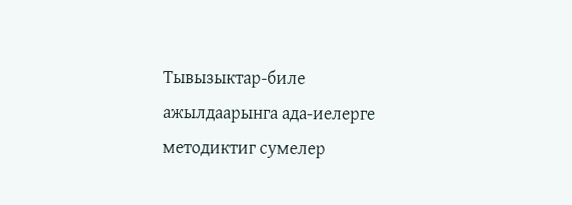Тывызыктар-биле ажылдаарынга ада-иелерге методиктиг сумелер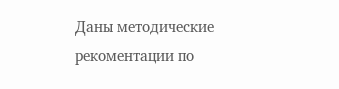Даны методические рекоментации по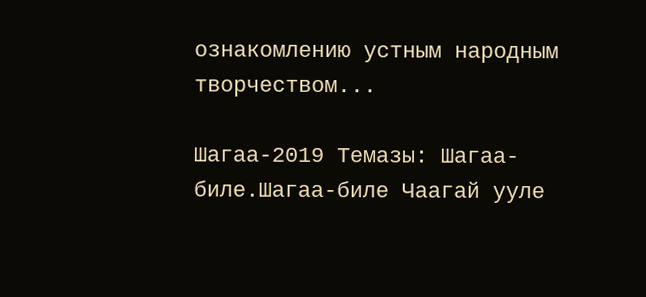ознакомлению устным народным творчеством...

Шагаа-2019 Темазы: Шагаа-биле.Шагаа-биле Чаагай ууле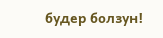будер болзун!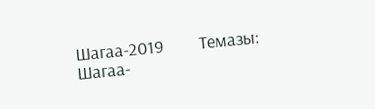Шагаа-2019         Темазы: Шагаа-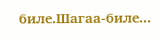биле.Шагаа-биле...